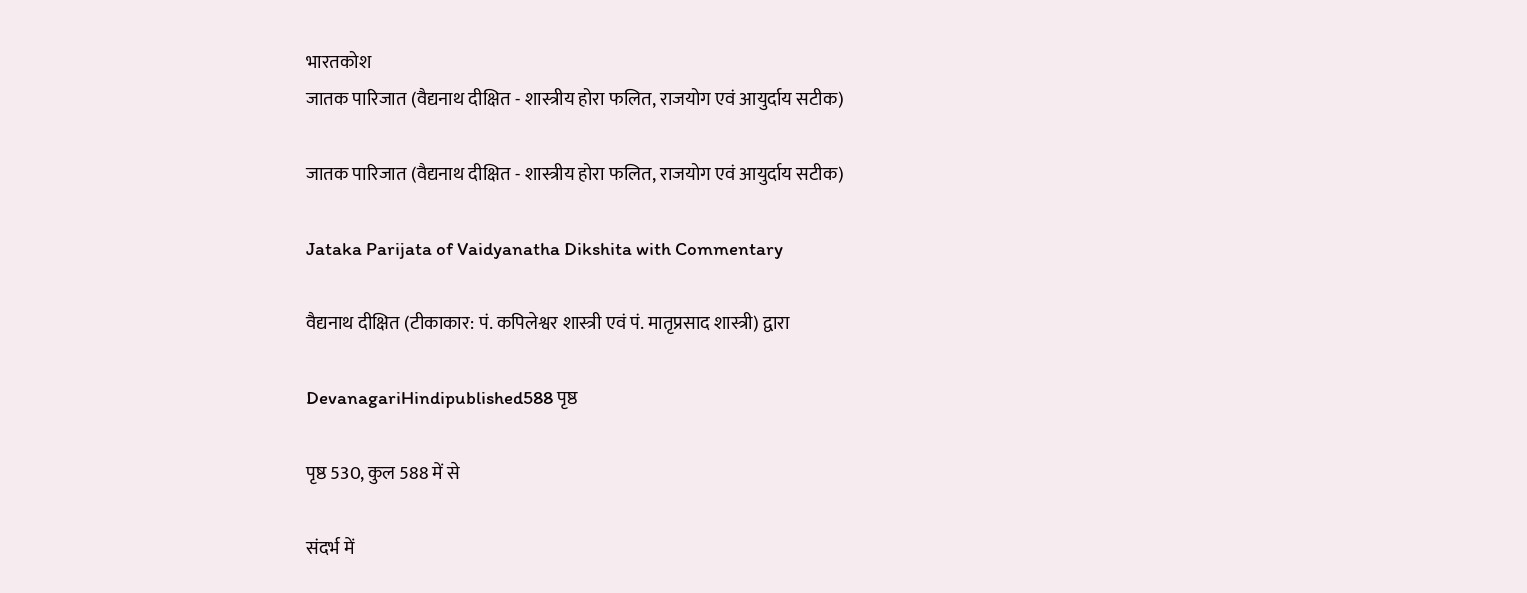भारतकोश
जातक पारिजात (वैद्यनाथ दीक्षित - शास्त्रीय होरा फलित, राजयोग एवं आयुर्दाय सटीक)

जातक पारिजात (वैद्यनाथ दीक्षित - शास्त्रीय होरा फलित, राजयोग एवं आयुर्दाय सटीक)

Jataka Parijata of Vaidyanatha Dikshita with Commentary

वैद्यनाथ दीक्षित (टीकाकार: पं. कपिलेश्वर शास्त्री एवं पं. मातृप्रसाद शास्त्री) द्वारा

DevanagariHindipublished588 पृष्ठ

पृष्ठ 530, कुल 588 में से

संदर्भ में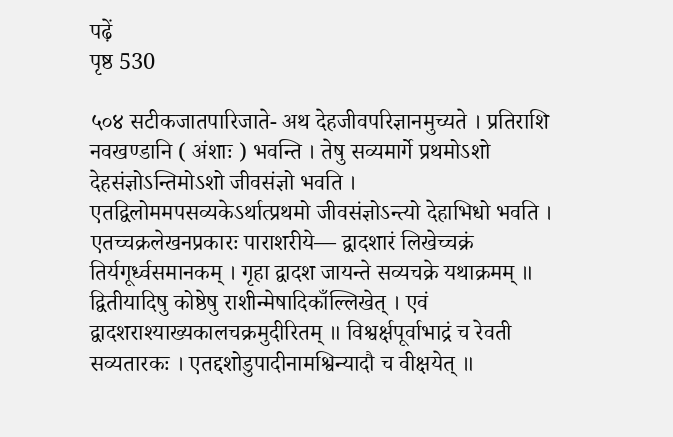पढ़ें
पृष्ठ 530

५०४ सटीकजातपारिजाते- अथ देहजीवपरिज्ञानमुच्यते । प्रतिराशि नवखण्डानि ( अंशाः ) भवन्ति । तेषु सव्यमार्गे प्रथमोऽशो देहसंज्ञोऽन्तिमोऽशो जीवसंज्ञो भवति । एतद्विलोममपसव्यकेऽर्थात्प्रथमो जीवसंज्ञोऽन्त्यो देहाभिधो भवति । एतच्चक्रलेखनप्रकारः पाराशरीये— द्वादशारं लिखेच्चक्रं तिर्यगूर्ध्वसमानकम् । गृहा द्वादश जायन्ते सव्यचक्रे यथाक्रमम् ॥ द्वितीयादिषु कोष्ठेषु राशीन्मेषादिकाँल्लिखेत् । एवं द्वादशराश्याख्यकालचक्रमुदीरितम् ॥ विश्वर्क्षपूर्वाभाद्रं च रेवती सव्यतारकः । एतद्दशोडुपादीनामश्विन्यादौ च वीक्षयेत् ॥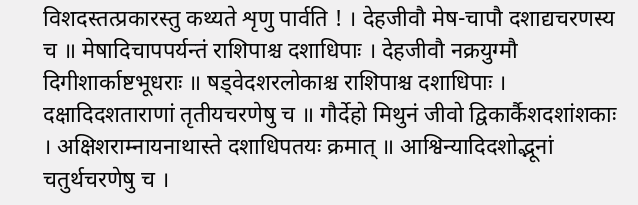विशदस्तत्प्रकारस्तु कथ्यते शृणु पार्वति ! । देहजीवौ मेष-चापौ दशाद्यचरणस्य च ॥ मेषादिचापपर्यन्तं राशिपाश्च दशाधिपाः । देहजीवौ नक्रयुग्मौ दिगीशार्काष्टभूधराः ॥ षड्वेदशरलोकाश्च राशिपाश्च दशाधिपाः । दक्षादिदशताराणां तृतीयचरणेषु च ॥ गौर्देहो मिथुनं जीवो द्विकार्कैशदशांशकाः । अक्षिशराम्नायनाथास्ते दशाधिपतयः क्रमात् ॥ आश्विन्यादिदशोद्भूनां चतुर्थचरणेषु च ।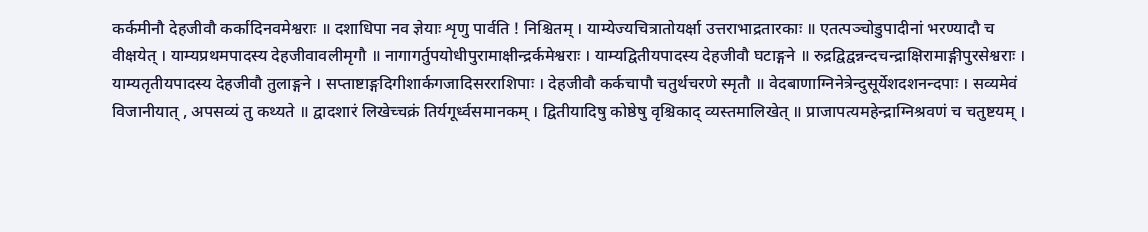कर्कमीनौ देहजीवौ कर्कादिनवमेश्वराः ॥ दशाधिपा नव ज्ञेयाः शृणु पार्वति ! निश्चितम् । याम्येज्यचित्रातोयर्क्षा उत्तराभाद्रतारकाः ॥ एतत्पञ्चोडुपादीनां भरण्यादौ च वीक्षयेत् । याम्यप्रथमपादस्य देहजीवावलीमृगौ ॥ नागागर्तुपयोधीपुरामाक्षीन्द्रर्कमेश्वराः । याम्यद्वितीयपादस्य देहजीवौ घटाङ्गने ॥ रुद्रद्विद्वन्नन्दचन्द्राक्षिरामाङ्गीपुरसेश्वराः । याम्यतृतीयपादस्य देहजीवौ तुलाङ्गने । सप्ताष्टाङ्गदिगीशार्कगजादिसरराशिपाः । देहजीवौ कर्कचापौ चतुर्थचरणे स्मृतौ ॥ वेदबाणाग्निनेत्रेन्दुसूर्येशदशनन्दपाः । सव्यमेवं विजानीयात् , अपसव्यं तु कथ्यते ॥ द्वादशारं लिखेच्चक्रं तिर्यगूर्ध्वसमानकम् । द्वितीयादिषु कोष्ठेषु वृश्चिकाद् व्यस्तमालिखेत् ॥ प्राजापत्यमहेन्द्राग्निश्रवणं च चतुष्टयम् ।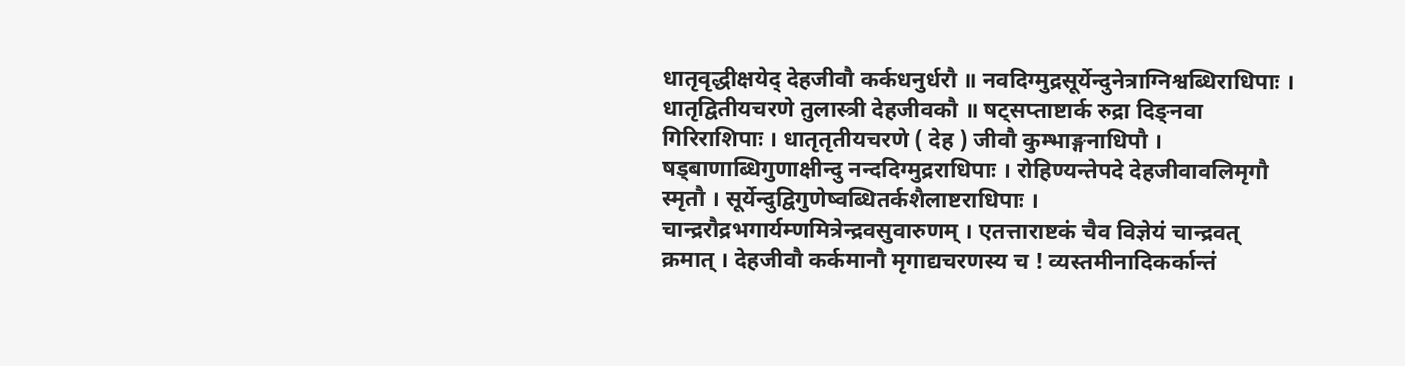धातृवृद्धीक्षयेद् देहजीवौ कर्कधनुर्धरौ ॥ नवदिग्मुद्रसूर्येन्दुनेत्राग्निश्वब्धिराधिपाः । धातृद्वितीयचरणे तुलास्त्री देहजीवकौ ॥ षट्सप्ताष्टार्क रुद्रा दिङ्नवा गिरिराशिपाः । धातृतृतीयचरणे ( देह ) जीवौ कुम्भाङ्गनाधिपौ । षड्बाणाब्धिगुणाक्षीन्दु नन्ददिग्मुद्रराधिपाः । रोहिण्यन्तेपदे देहजीवावलिमृगौ स्मृतौ । सूर्येन्दुद्विगुणेष्वब्धितर्कशैलाष्टराधिपाः । चान्द्ररौद्रभगार्यम्णमित्रेन्द्रवसुवारुणम् । एतत्ताराष्टकं चैव विज्ञेयं चान्द्रवत् क्रमात् । देहजीवौ कर्कमानौ मृगाद्यचरणस्य च ! व्यस्तमीनादिकर्कान्तं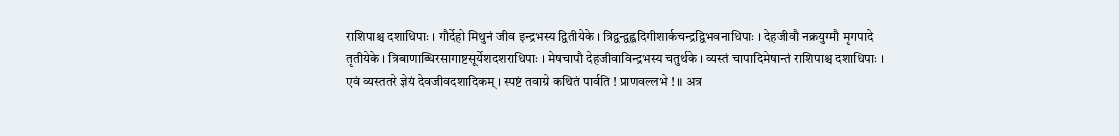राशिपाश्च दशाधिपाः । गौर्देहो मिथुनं जीव इन्द्रभस्य द्वितीयेके । त्रिद्वन्द्वह्वदिगीशार्कचन्द्रद्विभवनाधिपाः । देहजीवौ नक्रयुग्मौ मृगपादे तृतीयेके । त्रिबाणाब्धिरसागाष्टसूर्येशदशराधिपाः । मेषचापौ देहजीवाविन्द्रभस्य चतुर्थके । व्यस्तं चापादिमेषान्तं राशिपाश्च दशाधिपाः । एवं व्यस्ततरे ज्ञेयं देवजीवदशादिकम् । स्पष्टं तवाग्रे कथितं पार्वति ! प्राणवल्लभे ! ॥ अत्र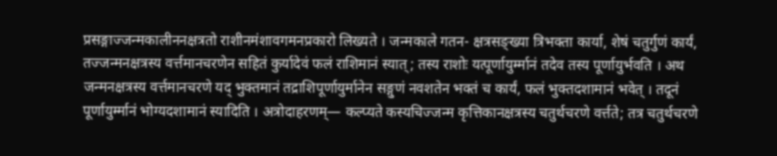प्रसङ्गाज्जन्मकालीननक्षत्रतो राशीनमंशावगमनप्रकारो लिख्यते । जन्मकाले गतन- क्षत्रसङ्ख्या त्रिभक्ता कार्या, शेषं चतुर्गुणं कार्यं, तज्जन्मनक्षत्रस्य वर्त्तमानचरणेन सहितं कुर्यादेवं फलं राशिमानं स्यात्; तस्य राशोः यत्पूर्णायुर्म्मानं तदेव तस्य पूर्णायुर्भवति । अथ जन्मनक्षत्रस्य वर्त्तमानचरणे यद् भुक्तमानं तद्राशिपूर्णायुर्मानेन सङ्गुणं नवशतेन भक्तं च कार्यं, फलं भुक्तदशामानं भवेत् । तदूनं पूर्णायुर्म्मानं भोग्यदशामानं स्यादिति । अत्रोदाहरणम्— कल्प्यते कस्यचिज्जन्म कृत्तिकानक्षत्रस्य चतुर्थचरणे वर्त्तते; तत्र चतुर्थचरणे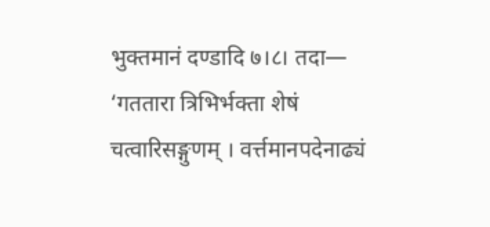भुक्तमानं दण्डादि ७।८। तदा— ‘गततारा त्रिभिर्भक्ता शेषं चत्वारिसङ्गुणम् । वर्त्तमानपदेनाढ्यं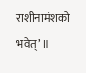राशीनामंशको भवेत्’ ॥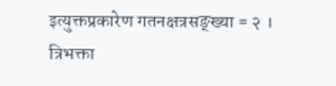इत्युक्तप्रकारेण गतनक्षत्रसङ्ख्या = २ । त्रिभक्ता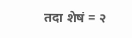तदा शेषं = २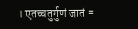। एतच्चतुर्गुणं जातं =